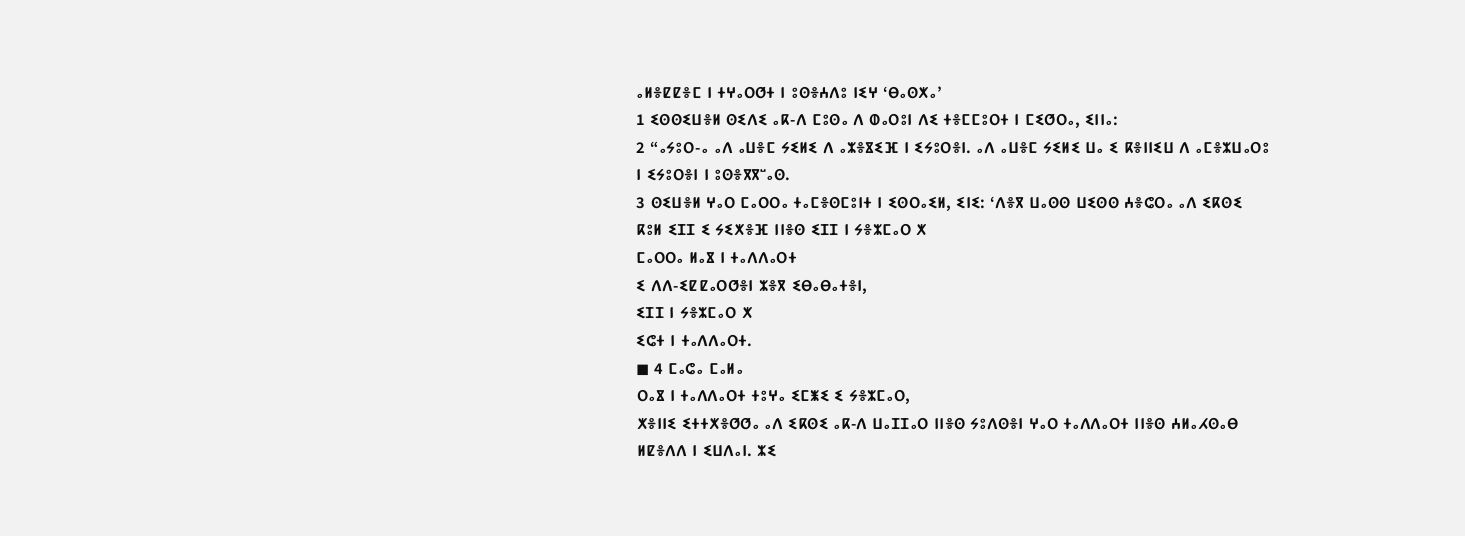ⴰⵍⴻⵇⵇⴻⵎ ⵏ ⵜⵖⴰⵔⵚⵜ ⵏ ⵓⵙⴻⵄⴷⵓ ⵏⵉⵖ ‘ⴱⴰⵙⵅⴰ’
1 ⵉⵙⵙⵉⵡⴻⵍ ⵙⵉⴷⵉ ⴰⴽ-ⴷ ⵎⵓⵙⴰ ⴷ ⵀⴰⵔⵓⵏ ⴷⵉ ⵜⴻⵎⵎⵓⵔⵜ ⵏ ⵎⵉⵚⵔⴰ, ⵉⵏⵏⴰ:
2 “ⴰⵢⵓⵔ-ⴰ ⴰⴷ ⴰⵡⴻⵎ ⵢⵉⵍⵉ ⴷ ⴰⵣⴻⴵⵉⴼ ⵏ ⵉⵢⵓⵔⴻⵏ. ⴰⴷ ⴰⵡⴻⵎ ⵢⵉⵍⵉ ⵡⴰ ⵉ ⴽⴻⵏⵏⵉⵡ ⴷ ⴰⵎⴻⵣⵡⴰⵔⵓ ⵏ ⵉⵢⵓⵔⴻⵏ ⵏ ⵓⵙⴻⴳⴳⵯⴰⵙ.
3 ⵙⵉⵡⴻⵍ ⵖⴰⵔ ⵎⴰⵔⵔⴰ ⵜⴰⵎⴻⵙⵎⵓⵏⵜ ⵏ ⵉⵙⵔⴰⵉⵍ, ⵉⵏⵉ: ‘ⴷⴻⴳ ⵡⴰⵙⵙ ⵡⵉⵙⵙ ⵄⴻⵛⵔⴰ ⴰⴷ ⵉⴽⵙⵉ ⴽⵓⵍ ⵉⵊⵊ ⵉ ⵢⵉⵅⴻⴼ ⵏⵏⴻⵙ ⵉⵊⵊ ⵏ ⵢⴻⵣⵎⴰⵔ ⵅ
ⵎⴰⵔⵔⴰ ⵍⴰⴵ ⵏ ⵜⴰⴷⴷⴰⵔⵜ
ⵉ ⴷⴷ-ⵉⵇⵇⴰⵔⵚⴻⵏ ⵣⴻⴳ ⵉⴱⴰⴱⴰⵜⴻⵏ,
ⵉⵊⵊ ⵏ ⵢⴻⵣⵎⴰⵔ ⵅ
ⵉⵛⵜ ⵏ ⵜⴰⴷⴷⴰⵔⵜ.
◼ 4 ⵎⴰⵛⴰ ⵎⴰⵍⴰ
ⵔⴰⴵ ⵏ ⵜⴰⴷⴷⴰⵔⵜ ⵜⵓⵖⴰ ⵉⵎⵥⵉ ⵉ ⵢⴻⵣⵎⴰⵔ,
ⵅⴻⵏⵏⵉ ⵉⵜⵜⵅⴻⵚⵚⴰ ⴰⴷ ⵉⴽⵙⵉ ⴰⴽ-ⴷ ⵡⴰⵊⵊⴰⵔ ⵏⵏⴻⵙ ⵢⵓⴷⵙⴻⵏ ⵖⴰⵔ ⵜⴰⴷⴷⴰⵔⵜ ⵏⵏⴻⵙ ⵄⵍⴰⵃⵙⴰⴱ
ⵍⵇⴻⴷⴷ ⵏ ⵉⵡⴷⴰⵏ. ⵣⵉ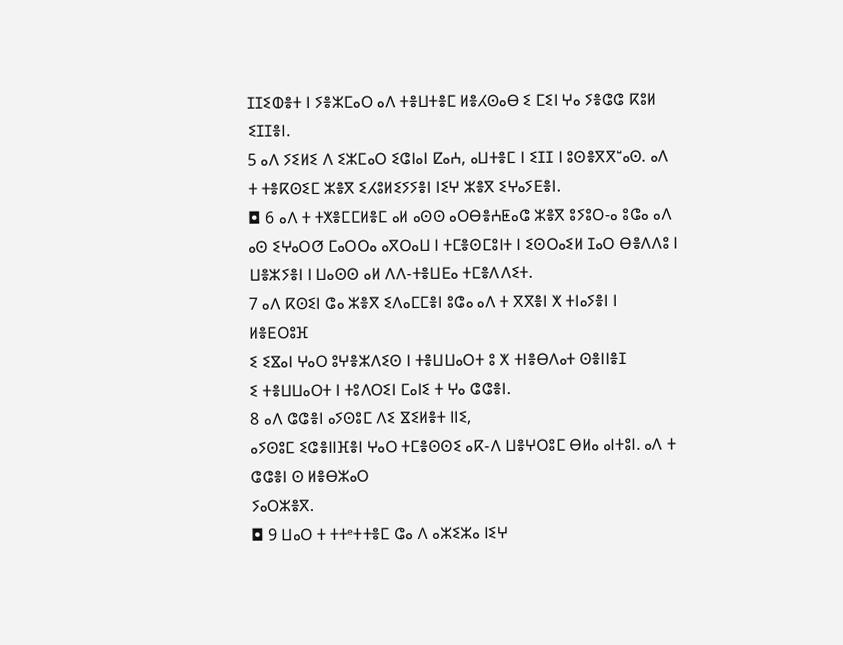ⵊⵊⵉⵀⴻⵜ ⵏ ⵢⴻⵣⵎⴰⵔ ⴰⴷ ⵜⴻⵡⵜⴻⵎ ⵍⴻⵃⵙⴰⴱ ⵉ ⵎⵉⵏ ⵖⴰ ⵢⴻⵛⵛ ⴽⵓⵍ ⵉⵊⵊⴻⵏ.
5 ⴰⴷ ⵢⵉⵍⵉ ⴷ ⵉⵣⵎⴰⵔ ⵉⵛⵏⴰⵏ ⵇⴰⵄ, ⴰⵡⵜⴻⵎ ⵏ ⵉⵊⵊ ⵏ ⵓⵙⴻⴳⴳⵯⴰⵙ. ⴰⴷ
ⵜ ⵜⴻⴽⵙⵉⵎ ⵣⴻⴳ ⵉⵃⵓⵍⵉⵢⵢⴻⵏ ⵏⵉⵖ ⵣⴻⴳ ⵉⵖⴰⵢⴹⴻⵏ.
◘ 6 ⴰⴷ ⵜ ⵜⵅⴻⵎⵎⵍⴻⵎ ⴰⵍ ⴰⵙⵙ ⴰⵔⴱⴻⵄⵟⴰⵛ ⵣⴻⴳ ⵓⵢⵓⵔ-ⴰ ⵓⵛⴰ ⴰⴷ ⴰⵙ ⵉⵖⴰⵔⵚ ⵎⴰⵔⵔⴰ ⴰⴳⵔⴰⵡ ⵏ ⵜⵎⴻⵙⵎⵓⵏⵜ ⵏ ⵉⵙⵔⴰⵉⵍ ⵊⴰⵔ ⴱⴻⴷⴷⵓ ⵏ ⵡⴻⵣⵢⴻⵏ ⵏ ⵡⴰⵙⵙ ⴰⵍ ⴷⴷ-ⵜⴻⵡⴹⴰ ⵜⵎⴻⴷⴷⵉⵜ.
7 ⴰⴷ ⴽⵙⵉⵏ ⵛⴰ ⵣⴻⴳ ⵉⴷⴰⵎⵎⴻⵏ ⵓⵛⴰ ⴰⴷ ⵜ ⴳⴳⴻⵏ ⵅ ⵜⵏⴰⵢⴻⵏ ⵏ ⵍⴻⴹⵔⵓⴼ
ⵉ ⵉⴵⴰⵏ ⵖⴰⵔ ⵓⵖⴻⵣⴷⵉⵙ ⵏ ⵜⴻⵡⵡⴰⵔⵜ ⵓ ⵅ ⵜⵏⴻⴱⴷⴰⵜ ⵙⴻⵏⵏⴻⵊ
ⵉ ⵜⴻⵡⵡⴰⵔⵜ ⵏ ⵜⵓⴷⵔⵉⵏ ⵎⴰⵏⵉ ⵜ ⵖⴰ ⵛⵛⴻⵏ.
8 ⴰⴷ ⵛⵛⴻⵏ ⴰⵢⵙⵓⵎ ⴷⵉ ⴵⵉⵍⴻⵜ ⵏⵏⵉ,
ⴰⵢⵙⵓⵎ ⵉⵛⴻⵏⵏⴼⴻⵏ ⵖⴰⵔ ⵜⵎⴻⵙⵙⵉ ⴰⴽ-ⴷ ⵡⴻⵖⵔⵓⵎ ⴱⵍⴰ ⴰⵏⵜⵓⵏ. ⴰⴷ ⵜ ⵛⵛⴻⵏ ⵙ ⵍⴻⴱⵣⴰⵔ
ⵢⴰⵔⵣⴻⴳ.
◘ 9 ⵡⴰⵔ ⵜ ⵜⵜᵉⵜⵜⴻⵎ ⵛⴰ ⴷ ⴰⵣⵉⵣⴰ ⵏⵉⵖ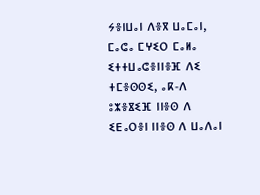ⵢⴻⵏⵡⴰⵏ ⴷⴻⴳ ⵡⴰⵎⴰⵏ, ⵎⴰⵛⴰ ⵎⵖⵉⵔ ⵎⴰⵍⴰ ⵉⵜⵜⵡⴰⵛⴻⵏⵏⴻⴼ ⴷⵉ ⵜⵎⴻⵙⵙⵉ, ⴰⴽ-ⴷ ⵓⵣⴻⴵⵉⴼ ⵏⵏⴻⵙ ⴷ ⵉⴹⴰⵔⴻⵏ ⵏⵏⴻⵙ ⴷ ⵡⴰⴷⴰⵏ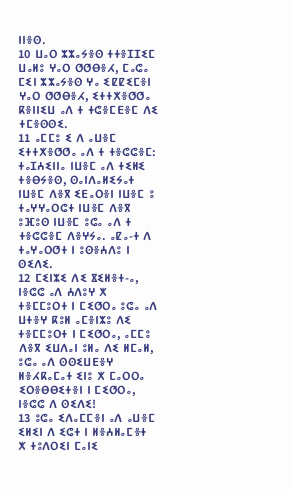ⵏⵏⴻⵙ.
10 ⵡⴰⵔ ⵣⵣⴰⵢⴻⵙ ⵜⵜⴻⵊⵊⵉⵎ ⵡⴰⵍⵓ ⵖⴰⵔ ⵚⵚⴱⴻⵃ, ⵎⴰⵛⴰ ⵎⵉⵏ ⵣⵣⴰⵢⴻⵙ ⵖⴰ ⵉⵇⵇⵉⵎⴻⵏ ⵖⴰⵔ ⵚⵚⴱⴻⵃ, ⵉⵜⵜⵅⴻⵚⵚⴰ ⴽⴻⵏⵏⵉⵡ ⴰⴷ ⵜ ⵜⵛⴻⵎⴹⴻⵎ ⴷⵉ ⵜⵎⴻⵙⵙⵉ.
11 ⴰⵎⵎⵓ ⵉ ⴷ ⴰⵡⴻⵎ ⵉⵜⵜⵅⴻⵚⵚⴰ ⴰⴷ ⵜ ⵜⴻⵛⵛⴻⵎ: ⵜⴰⵊⵄⵉⵏⵏⴰ ⵏⵡⴻⵎ ⴰⴷ ⵜⵉⵍⵉ ⵜⴻⴱⵢⴻⵙ, ⵙⴰⵏⴷⴰⵍⵉⵢⴰⵜ ⵏⵡⴻⵎ ⴷⴻⴳ ⵉⴹⴰⵔⴻⵏ ⵏⵡⴻⵎ ⵓ ⵜⴰⵖⵖⴰⵔⵛⵜ ⵏⵡⴻⵎ ⴷⴻⴳ ⵓⴼⵓⵙ ⵏⵡⴻⵎ ⵓⵛⴰ ⴰⴷ ⵜ ⵜⴻⵛⵛⴻⵎ ⴷⴻⵖⵢⴰ. ⴰⵇⴰ-ⵜ ⴷ
ⵜⴰⵖⴰⵔⵚⵜ ⵏ ⵓⵙⴻⵄⴷⵓ ⵏ ⵙⵉⴷⵉ.
12 ⵎⵉⵏⵣⵉ ⴷⵉ ⴵⵉⵍⴻⵜ-ⴰ, ⵏⴻⵛⵛ ⴰⴷ ⵄⴷⵓⵖ ⵅ ⵜⴻⵎⵎⵓⵔⵜ ⵏ ⵎⵉⵚⵔⴰ ⵓⵛⴰ ⴰⴷ ⵡⵜⴻⵖ ⴽⵓⵍ ⴰⵎⴻⵏⵣⵓ ⴷⵉ ⵜⴻⵎⵎⵓⵔⵜ ⵏ ⵎⵉⵚⵔⴰ, ⴰⵎⵎⵓ ⴷⴻⴳ ⵉⵡⴷⴰⵏ ⵓⵍⴰ ⴷⵉ ⵍⵎⴰⵍ, ⵓⵛⴰ ⴰⴷ ⵙⵙⵉⵡⴹⴻⵖ ⵍⴻⵃⴽⴰⵎⴰⵜ ⵉⵏⵓ ⵅ ⵎⴰⵔⵔⴰ ⵉⵔⴻⴱⴱⵉⵜⴻⵏ ⵏ ⵎⵉⵚⵔⴰ, ⵏⴻⵛⵛ ⴷ ⵙⵉⴷⵉ!
13 ⵓⵛⴰ ⵉⴷⴰⵎⵎⴻⵏ ⴰⴷ ⴰⵡⴻⵎ ⵉⵍⵉⵏ ⴷ ⵉⵛⵜ ⵏ ⵍⴻⵄⵍⴰⵎⴻⵜ ⵅ ⵜⵓⴷⵔⵉⵏ ⵎⴰⵏⵉ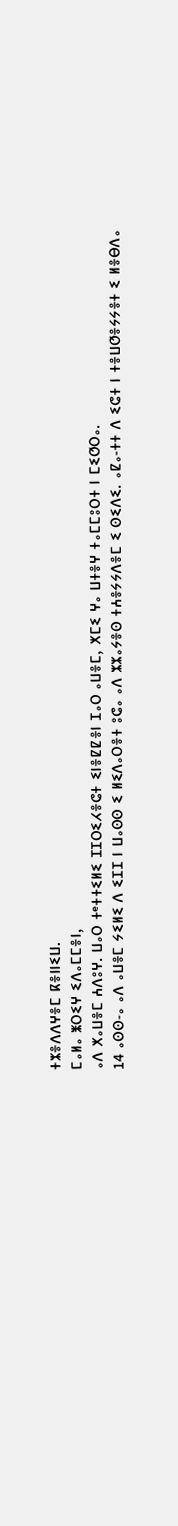ⵜⵣⴻⴷⴷⵖⴻⵎ ⴽⴻⵏⵏⵉⵡ.
ⵎⴰⵍⴰ ⵥⵔⵉⵖ ⵉⴷⴰⵎⵎⴻⵏ,
ⴰⴷ ⵅⴰⵡⴻⵎ ⵄⴷⵓⵖ. ⵡⴰⵔ ⵜᵉⵜⵜⵉⵍⵉ ⵊⵊⵔⵉⵃⴻⵛⵜ ⵉⵏⴻⵇⵇⴻⵏ ⵊⴰⵔ ⴰⵡⴻⵎ, ⵅⵎⵉ ⵖⴰ ⵡⵜⴻⵖ ⵜⴰⵎⵎⵓⵔⵜ ⵏ ⵎⵉⵚⵔⴰ.
14 ⴰⵙⵙ-ⴰ ⴰⴷ ⴰⵡⴻⵎ ⵢⵉⵍⵉ ⴷ ⵉⵊⵊ ⵏ ⵡⴰⵙⵙ ⵉ ⵍⵉⴷⴰⵔⴻⵜ ⵓⵛⴰ ⴰⴷ ⵣⵣⴰⵢⴻⵙ ⵜⵄⴻⵢⵢⴷⴻⵎ ⵉ ⵙⵉⴷⵉ. ⴰⵇⴰ-ⵜⵜ ⴷ ⵉⵛⵜ ⵏ ⵜⴻⵡⵚⴻⵢⵢⴻⵜ ⵉ ⵍⴻⴱⴷⴰ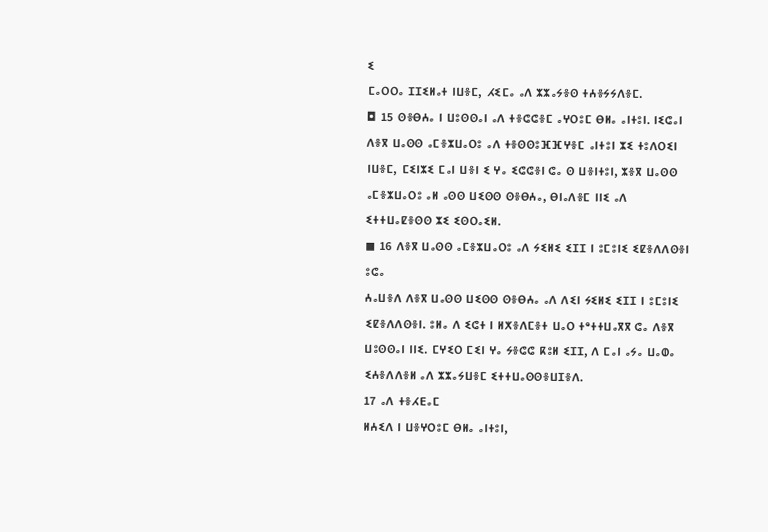ⵉ
ⵎⴰⵔⵔⴰ ⵊⵊⵉⵍⴰⵜ ⵏⵡⴻⵎ, ⵃⵉⵎⴰ ⴰⴷ ⵣⵣⴰⵢⴻⵙ ⵜⵄⴻⵢⵢⴷⴻⵎ.
◘ 15 ⵙⴻⴱⵄⴰ ⵏ ⵡⵓⵙⵙⴰⵏ ⴰⴷ ⵜⴻⵛⵛⴻⵎ ⴰⵖⵔⵓⵎ ⴱⵍⴰ ⴰⵏⵜⵓⵏ. ⵏⵉⵛⴰⵏ ⴷⴻⴳ ⵡⴰⵙⵙ ⴰⵎⴻⵣⵡⴰⵔⵓ ⴰⴷ ⵜⴻⵙⵙⵓⴼⴼⵖⴻⵎ ⴰⵏⵜⵓⵏ ⵣⵉ ⵜⵓⴷⵔⵉⵏ ⵏⵡⴻⵎ, ⵎⵉⵏⵣⵉ ⵎⴰⵏ ⵡⴻⵏ ⵉ ⵖⴰ ⵉⵛⵛⴻⵏ ⵛⴰ ⵙ ⵡⴻⵏⵜⵓⵏ, ⵣⴻⴳ ⵡⴰⵙⵙ ⴰⵎⴻⵣⵡⴰⵔⵓ ⴰⵍ ⴰⵙⵙ ⵡⵉⵙⵙ ⵙⴻⴱⵄⴰ, ⴱⵏⴰⴷⴻⵎ ⵏⵏⵉ ⴰⴷ ⵉⵜⵜⵡⴰⵇⴻⵙⵙ ⵣⵉ ⵉⵙⵔⴰⵉⵍ.
◼ 16 ⴷⴻⴳ ⵡⴰⵙⵙ ⴰⵎⴻⵣⵡⴰⵔⵓ ⴰⴷ ⵢⵉⵍⵉ ⵉⵊⵊ ⵏ ⵓⵎⵓⵏⵉ ⵉⵇⴻⴷⴷⵙⴻⵏ ⵓⵛⴰ
ⵄⴰⵡⴻⴷ ⴷⴻⴳ ⵡⴰⵙⵙ ⵡⵉⵙⵙ ⵙⴻⴱⵄⴰ ⴰⴷ ⴷⵉⵏ ⵢⵉⵍⵉ ⵉⵊⵊ ⵏ ⵓⵎⵓⵏⵉ ⵉⵇⴻⴷⴷⵙⴻⵏ. ⵓⵍⴰ ⴷ ⵉⵛⵜ ⵏ ⵍⵅⴻⴷⵎⴻⵜ ⵡⴰⵔ ⵜᵉⵜⵜⵡⴰⴳⴳ ⵛⴰ ⴷⴻⴳ
ⵡⵓⵙⵙⴰⵏ ⵏⵏⵉ. ⵎⵖⵉⵔ ⵎⵉⵏ ⵖⴰ ⵢⴻⵛⵛ ⴽⵓⵍ ⵉⵊⵊ, ⴷ ⵎⴰⵏ ⴰⵢⴰ ⵡⴰⵀⴰ ⵉⵄⴻⴷⴷⴻⵍ ⴰⴷ ⵣⵣⴰⵢⵡⴻⵎ ⵉⵜⵜⵡⴰⵙⵙⴻⵡⵊⴻⴷ.
17 ⴰⴷ ⵜⴻⵃⴹⴰⵎ
ⵍⵄⵉⴷ ⵏ ⵡⴻⵖⵔⵓⵎ ⴱⵍⴰ ⴰⵏⵜⵓⵏ,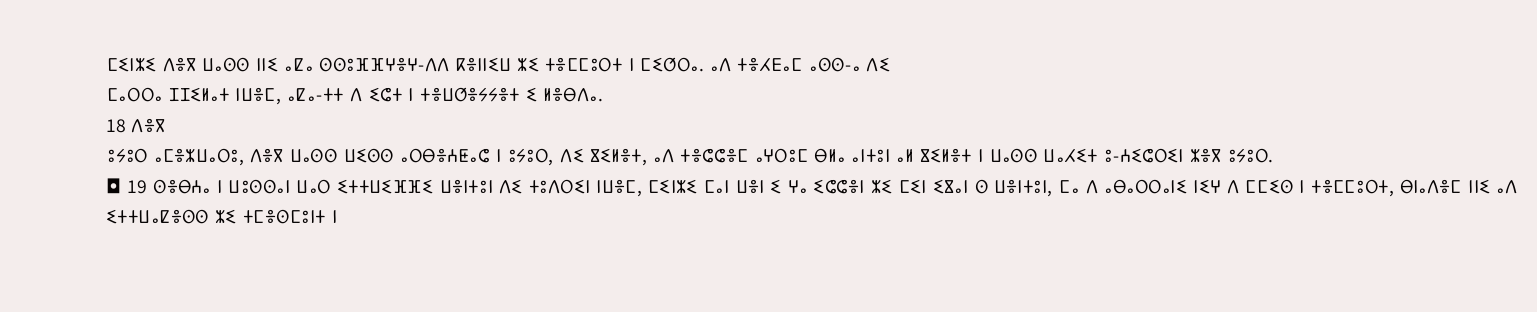ⵎⵉⵏⵣⵉ ⴷⴻⴳ ⵡⴰⵙⵙ ⵏⵏⵉ ⴰⵇⴰ ⵙⵙⵓⴼⴼⵖⴻⵖ-ⴷⴷ ⴽⴻⵏⵏⵉⵡ ⵣⵉ ⵜⴻⵎⵎⵓⵔⵜ ⵏ ⵎⵉⵚⵔⴰ. ⴰⴷ ⵜⴻⵃⴹⴰⵎ ⴰⵙⵙ-ⴰ ⴷⵉ
ⵎⴰⵔⵔⴰ ⵊⵊⵉⵍⴰⵜ ⵏⵡⴻⵎ, ⴰⵇⴰ-ⵜⵜ ⴷ ⵉⵛⵜ ⵏ ⵜⴻⵡⵚⴻⵢⵢⴻⵜ ⵉ ⵍⴻⴱⴷⴰ.
18 ⴷⴻⴳ
ⵓⵢⵓⵔ ⴰⵎⴻⵣⵡⴰⵔⵓ, ⴷⴻⴳ ⵡⴰⵙⵙ ⵡⵉⵙⵙ ⴰⵔⴱⴻⵄⵟⴰⵛ ⵏ ⵓⵢⵓⵔ, ⴷⵉ ⴵⵉⵍⴻⵜ, ⴰⴷ ⵜⴻⵛⵛⴻⵎ ⴰⵖⵔⵓⵎ ⴱⵍⴰ ⴰⵏⵜⵓⵏ ⴰⵍ ⴵⵉⵍⴻⵜ ⵏ ⵡⴰⵙⵙ ⵡⴰⵃⵉⵜ ⵓ-ⵄⵉⵛⵔⵉⵏ ⵣⴻⴳ ⵓⵢⵓⵔ.
◘ 19 ⵙⴻⴱⵄⴰ ⵏ ⵡⵓⵙⵙⴰⵏ ⵡⴰⵔ ⵉⵜⵜⵡⵉⴼⴼⵉ ⵡⴻⵏⵜⵓⵏ ⴷⵉ ⵜⵓⴷⵔⵉⵏ ⵏⵡⴻⵎ, ⵎⵉⵏⵣⵉ ⵎⴰⵏ ⵡⴻⵏ ⵉ ⵖⴰ ⵉⵛⵛⴻⵏ ⵣⵉ ⵎⵉⵏ ⵉⴵⴰⵏ ⵙ ⵡⴻⵏⵜⵓⵏ, ⵎⴰ ⴷ ⴰⴱⴰⵔⵔⴰⵏⵉ ⵏⵉⵖ ⴷ ⵎⵎⵉⵙ ⵏ ⵜⴻⵎⵎⵓⵔⵜ, ⴱⵏⴰⴷⴻⵎ ⵏⵏⵉ ⴰⴷ ⵉⵜⵜⵡⴰⵇⴻⵙⵙ ⵣⵉ ⵜⵎⴻⵙⵎⵓⵏⵜ ⵏ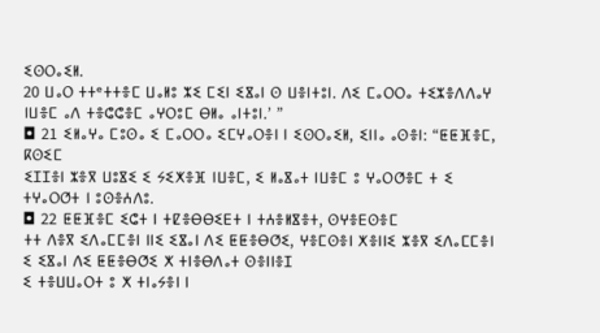ⵉⵙⵔⴰⵉⵍ.
20 ⵡⴰⵔ ⵜⵜᵉⵜⵜⴻⵎ ⵡⴰⵍⵓ ⵣⵉ ⵎⵉⵏ ⵉⴵⴰⵏ ⵙ ⵡⴻⵏⵜⵓⵏ. ⴷⵉ ⵎⴰⵔⵔⴰ ⵜⵉⵣⴻⴷⴷⴰⵖ ⵏⵡⴻⵎ ⴰⴷ ⵜⴻⵛⵛⴻⵎ ⴰⵖⵔⵓⵎ ⴱⵍⴰ ⴰⵏⵜⵓⵏ.’ ”
◘ 21 ⵉⵍⴰⵖⴰ ⵎⵓⵙⴰ ⵉ ⵎⴰⵔⵔⴰ ⵉⵎⵖⴰⵔⴻⵏ ⵏ ⵉⵙⵔⴰⵉⵍ, ⵉⵏⵏⴰ ⴰⵙⴻⵏ: “ⵟⵟⴼⴻⵎ, ⴽⵙⵉⵎ
ⵉⵊⵊⴻⵏ ⵣⴻⴳ ⵡⵓⴵⵉ ⵉ ⵢⵉⵅⴻⴼ ⵏⵡⴻⵎ, ⵉ ⵍⴰⴵⴰⵜ ⵏⵡⴻⵎ ⵓ ⵖⴰⵔⵚⴻⵎ ⵜ ⵉ
ⵜⵖⴰⵔⵚⵜ ⵏ ⵓⵙⴻⵄⴷⵓ.
◘ 22 ⵟⵟⴼⴻⵎ ⵉⵛⵜ ⵏ ⵜⵇⴻⴱⴱⵉⴹⵜ ⵏ ⵜⵄⴻⵍⴵⴻⵜ, ⵙⵖⴻⴹⵙⴻⵎ
ⵜⵜ ⴷⴻⴳ ⵉⴷⴰⵎⵎⴻⵏ ⵏⵏⵉ ⵉⴵⴰⵏ ⴷⵉ ⵟⵟⴻⴱⵚⵉ, ⵖⴻⵎⵙⴻⵏ ⵅⴻⵏⵏⵉ ⵣⴻⴳ ⵉⴷⴰⵎⵎⴻⵏ ⵉ ⵉⴵⴰⵏ ⴷⵉ ⵟⵟⴻⴱⵚⵉ ⵅ ⵜⵏⴻⴱⴷⴰⵜ ⵙⴻⵏⵏⴻⵊ
ⵉ ⵜⴻⵡⵡⴰⵔⵜ ⵓ ⵅ ⵜⵏⴰⵢⴻⵏ ⵏ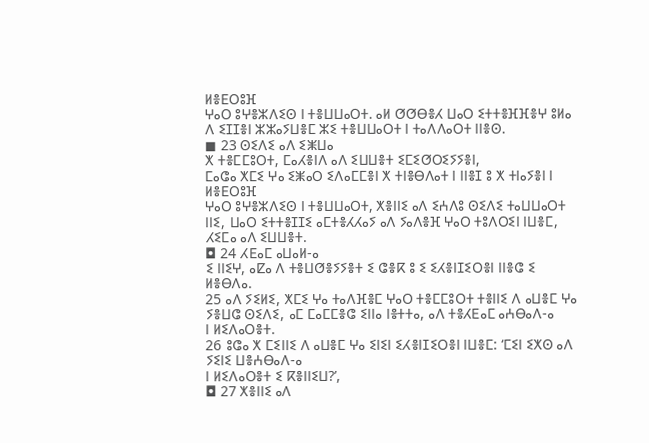ⵍⴻⴹⵔⵓⴼ
ⵖⴰⵔ ⵓⵖⴻⵣⴷⵉⵙ ⵏ ⵜⴻⵡⵡⴰⵔⵜ. ⴰⵍ ⵚⵚⴱⴻⵃ ⵡⴰⵔ ⵉⵜⵜⴻⴼⴼⴻⵖ ⵓⵍⴰ ⴷ ⵉⵊⵊⴻⵏ ⵣⵣⴰⵢⵡⴻⵎ ⵣⵉ ⵜⴻⵡⵡⴰⵔⵜ ⵏ ⵜⴰⴷⴷⴰⵔⵜ ⵏⵏⴻⵙ.
◼ 23 ⵙⵉⴷⵉ ⴰⴷ ⵉⵥⵡⴰ
ⵅ ⵜⴻⵎⵎⵓⵔⵜ, ⵎⴰⵃⴻⵏⴷ ⴰⴷ ⵉⵡⵡⴻⵜ ⵉⵎⵉⵚⵔⵉⵢⵢⴻⵏ,
ⵎⴰⵛⴰ ⵅⵎⵉ ⵖⴰ ⵉⵥⴰⵔ ⵉⴷⴰⵎⵎⴻⵏ ⵅ ⵜⵏⴻⴱⴷⴰⵜ ⵏ ⵏⵏⴻⵊ ⵓ ⵅ ⵜⵏⴰⵢⴻⵏ ⵏ ⵍⴻⴹⵔⵓⴼ
ⵖⴰⵔ ⵓⵖⴻⵣⴷⵉⵙ ⵏ ⵜⴻⵡⵡⴰⵔⵜ, ⵅⴻⵏⵏⵉ ⴰⴷ ⵉⵄⴷⵓ ⵙⵉⴷⵉ ⵜⴰⵡⵡⴰⵔⵜ ⵏⵏⵉ, ⵡⴰⵔ ⵉⵜⵜⴻⵊⵊⵉ ⴰⵎⵜⴻⵃⵃⴰⵢ ⴰⴷ ⵢⴰⴷⴻⴼ ⵖⴰⵔ ⵜⵓⴷⵔⵉⵏ ⵏⵡⴻⵎ, ⵃⵉⵎⴰ ⴰⴷ ⵉⵡⵡⴻⵜ.
◘ 24 ⵃⴹⴰⵎ ⴰⵡⴰⵍ-ⴰ
ⵉ ⵏⵏⵉⵖ, ⴰⵇⴰ ⴷ ⵜⴻⵡⵚⴻⵢⵢⴻⵜ ⵉ ⵛⴻⴽ ⵓ ⵉ ⵉⵃⴻⵏⵊⵉⵔⴻⵏ ⵏⵏⴻⵛ ⵉ ⵍⴻⴱⴷⴰ.
25 ⴰⴷ ⵢⵉⵍⵉ, ⵅⵎⵉ ⵖⴰ ⵜⴰⴷⴼⴻⵎ ⵖⴰⵔ ⵜⴻⵎⵎⵓⵔⵜ ⵜⴻⵏⵏⵉ ⴷ ⴰⵡⴻⵎ ⵖⴰ ⵢⴻⵡⵛ ⵙⵉⴷⵉ, ⴰⵎ ⵎⴰⵎⵎⴻⵛ ⵉⵏⵏⴰ ⵏⴻⵜⵜⴰ, ⴰⴷ ⵜⴻⵃⴹⴰⵎ ⴰⵄⴱⴰⴷ-ⴰ
ⵏ ⵍⵉⴷⴰⵔⴻⵜ.
26 ⵓⵛⴰ ⵅ ⵎⵉⵏⵏⵉ ⴷ ⴰⵡⴻⵎ ⵖⴰ ⵉⵏⵉⵏ ⵉⵃⴻⵏⵊⵉⵔⴻⵏ ⵏⵡⴻⵎ: ‘ⵎⵉⵏ ⵉⵅⵙ ⴰⴷ ⵢⵉⵏⵉ ⵡⴻⵄⴱⴰⴷ-ⴰ
ⵏ ⵍⵉⴷⴰⵔⴻⵜ ⵉ ⴽⴻⵏⵏⵉⵡ?’,
◘ 27 ⵅⴻⵏⵏⵉ ⴰⴷ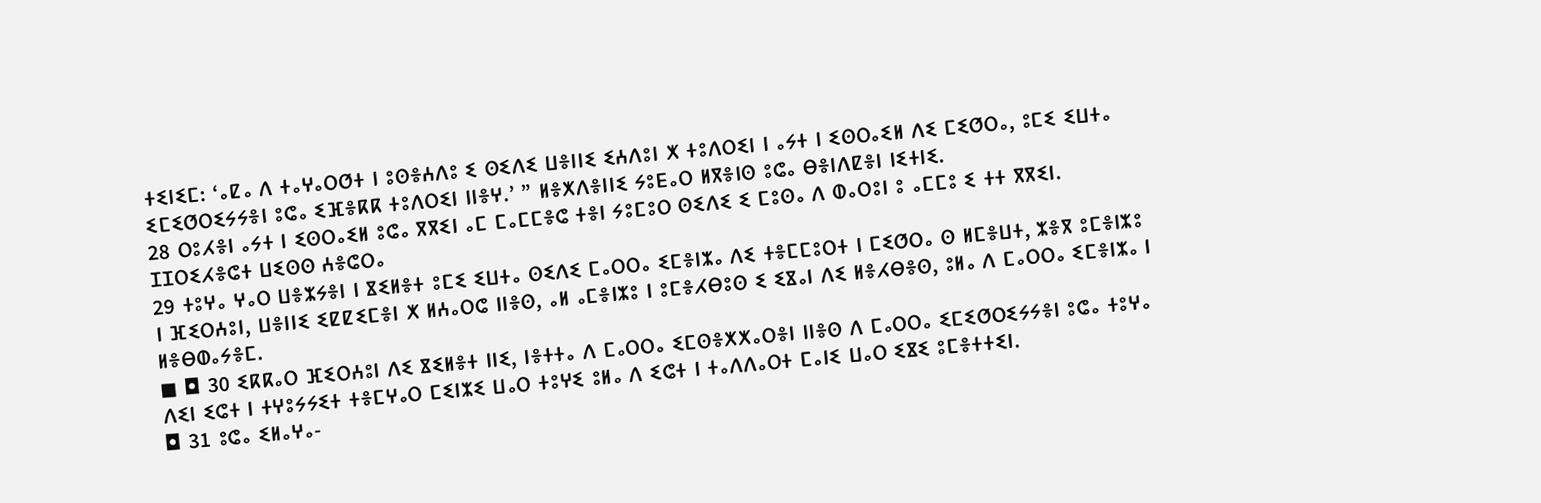ⵜⵉⵏⵉⵎ: ‘ⴰⵇⴰ ⴷ ⵜⴰⵖⴰⵔⵚⵜ ⵏ ⵓⵙⴻⵄⴷⵓ ⵉ ⵙⵉⴷⵉ ⵡⴻⵏⵏⵉ ⵉⵄⴷⵓⵏ ⵅ ⵜⵓⴷⵔⵉⵏ ⵏ ⴰⵢⵜ ⵏ ⵉⵙⵔⴰⵉⵍ ⴷⵉ ⵎⵉⵚⵔⴰ, ⵓⵎⵉ ⵉⵡⵜⴰ ⵉⵎⵉⵚⵔⵉⵢⵢⴻⵏ ⵓⵛⴰ ⵉⴼⴻⴽⴽ ⵜⵓⴷⵔⵉⵏ ⵏⵏⴻⵖ.’ ” ⵍⴻⵅⴷⴻⵏⵏⵉ ⵢⵓⴹⴰⵔ ⵍⴳⴻⵏⵙ ⵓⵛⴰ ⴱⴻⵏⴷⵇⴻⵏ ⵏⵉⵜⵏⵉ.
28 ⵔⵓⵃⴻⵏ ⴰⵢⵜ ⵏ ⵉⵙⵔⴰⵉⵍ ⵓⵛⴰ ⴳⴳⵉⵏ ⴰⵎ ⵎⴰⵎⵎⴻⵛ ⵜⴻⵏ ⵢⵓⵎⵓⵔ ⵙⵉⴷⵉ ⵉ ⵎⵓⵙⴰ ⴷ ⵀⴰⵔⵓⵏ ⵓ ⴰⵎⵎⵓ ⵉ ⵜⵜ ⴳⴳⵉⵏ.
ⵊⵊⵔⵉⵃⴻⵛⵜ ⵡⵉⵙⵙ ⵄⴻⵛⵔⴰ
29 ⵜⵓⵖⴰ ⵖⴰⵔ ⵡⴻⵣⵢⴻⵏ ⵏ ⴵⵉⵍⴻⵜ ⵓⵎⵉ ⵉⵡⵜⴰ ⵙⵉⴷⵉ ⵎⴰⵔⵔⴰ ⵉⵎⴻⵏⵣⴰ ⴷⵉ ⵜⴻⵎⵎⵓⵔⵜ ⵏ ⵎⵉⵚⵔⴰ ⵙ ⵍⵎⴻⵡⵜ, ⵣⴻⴳ ⵓⵎⴻⵏⵣⵓ ⵏ ⴼⵉⵔⵄⵓⵏ, ⵡⴻⵏⵏⵉ ⵉⵇⵇⵉⵎⴻⵏ ⵅ ⵍⵄⴰⵔⵛ ⵏⵏⴻⵙ, ⴰⵍ ⴰⵎⴻⵏⵣⵓ ⵏ ⵓⵎⴻⵃⴱⵓⵙ ⵉ ⵉⴵⴰⵏ ⴷⵉ ⵍⴻⵃⴱⴻⵙ, ⵓⵍⴰ ⴷ ⵎⴰⵔⵔⴰ ⵉⵎⴻⵏⵣⴰ ⵏ ⵍⴻⴱⵀⴰⵢⴻⵎ.
◼ ◘ 30 ⵉⴽⴽⴰⵔ ⴼⵉⵔⵄⵓⵏ ⴷⵉ ⴵⵉⵍⴻⵜ ⵏⵏⵉ, ⵏⴻⵜⵜⴰ ⴷ ⵎⴰⵔⵔⴰ ⵉⵎⵙⴻⵅⵅⴰⵔⴻⵏ ⵏⵏⴻⵙ ⴷ ⵎⴰⵔⵔⴰ ⵉⵎⵉⵚⵔⵉⵢⵢⴻⵏ ⵓⵛⴰ ⵜⵓⵖⴰ ⴷⵉⵏ ⵉⵛⵜ ⵏ ⵜⵖⵓⵢⵢⵉⵜ ⵜⴻⵎⵖⴰⵔ ⵎⵉⵏⵣⵉ ⵡⴰⵔ ⵜⵓⵖⵉ ⵓⵍⴰ ⴷ ⵉⵛⵜ ⵏ ⵜⴰⴷⴷⴰⵔⵜ ⵎⴰⵏⵉ ⵡⴰⵔ ⵉⴵⵉ ⵓⵎⴻⵜⵜⵉⵏ.
◘ 31 ⵓⵛⴰ ⵉⵍⴰⵖⴰ-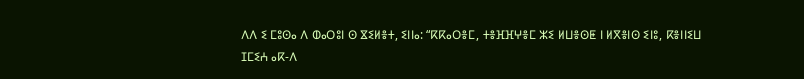ⴷⴷ ⵉ ⵎⵓⵙⴰ ⴷ ⵀⴰⵔⵓⵏ ⵙ ⴵⵉⵍⴻⵜ, ⵉⵏⵏⴰ: “ⴽⴽⴰⵔⴻⵎ, ⵜⴻⴼⴼⵖⴻⵎ ⵣⵉ ⵍⵡⴻⵙⵟ ⵏ ⵍⴳⴻⵏⵙ ⵉⵏⵓ, ⴽⴻⵏⵏⵉⵡ
ⵊⵎⵉⵄ ⴰⴽ-ⴷ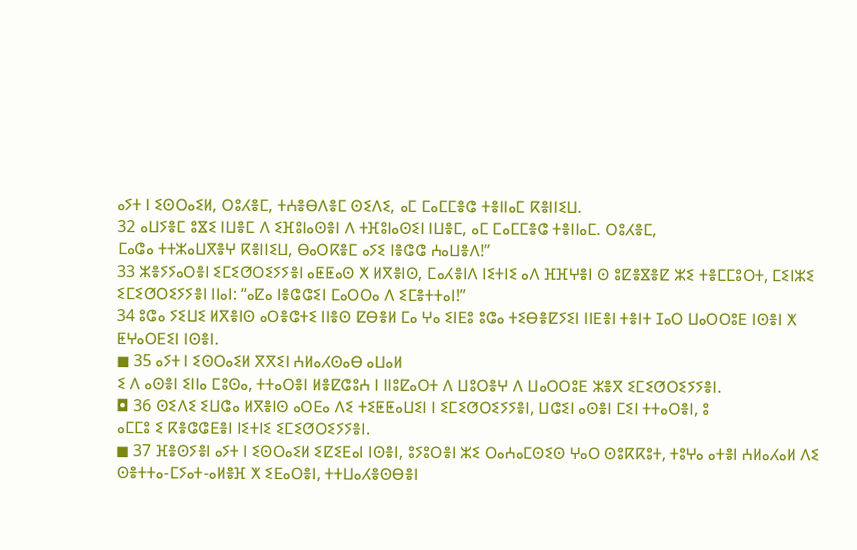ⴰⵢⵜ ⵏ ⵉⵙⵔⴰⵉⵍ, ⵔⵓⵃⴻⵎ, ⵜⵄⴻⴱⴷⴻⵎ ⵙⵉⴷⵉ, ⴰⵎ ⵎⴰⵎⵎⴻⵛ ⵜⴻⵏⵏⴰⵎ ⴽⴻⵏⵏⵉⵡ.
32 ⴰⵡⵢⴻⵎ ⵓⴵⵉ ⵏⵡⴻⵎ ⴷ ⵉⴼⵓⵏⴰⵙⴻⵏ ⴷ ⵜⴼⵓⵏⴰⵙⵉⵏ ⵏⵡⴻⵎ, ⴰⵎ ⵎⴰⵎⵎⴻⵛ ⵜⴻⵏⵏⴰⵎ. ⵔⵓⵃⴻⵎ,
ⵎⴰⵛⴰ ⵜⵜⵣⴰⵡⴳⴻⵖ ⴽⴻⵏⵏⵉⵡ, ⴱⴰⵔⴽⴻⵎ ⴰⵢⵉ ⵏⴻⵛⵛ ⵄⴰⵡⴻⴷ!”
33 ⵣⴻⵢⵢⴰⵔⴻⵏ ⵉⵎⵉⵚⵔⵉⵢⵢⴻⵏ ⴰⵟⵟⴰⵙ ⵅ ⵍⴳⴻⵏⵙ, ⵎⴰⵃⴻⵏⴷ ⵏⵉⵜⵏⵉ ⴰⴷ ⴼⴼⵖⴻⵏ ⵙ ⵓⵇⴻⴵⴻⵇ ⵣⵉ ⵜⴻⵎⵎⵓⵔⵜ, ⵎⵉⵏⵣⵉ
ⵉⵎⵉⵚⵔⵉⵢⵢⴻⵏ ⵏⵏⴰⵏ: “ⴰⵇⴰ ⵏⴻⵛⵛⵉⵏ ⵎⴰⵔⵔⴰ ⴷ ⵉⵎⴻⵜⵜⴰⵏ!”
34 ⵓⵛⴰ ⵢⵉⵡⵉ ⵍⴳⴻⵏⵙ ⴰⵔⴻⵛⵜⵉ ⵏⵏⴻⵙ ⵇⴱⴻⵍ ⵎⴰ ⵖⴰ ⵉⵏⴹⵓ ⵓⵛⴰ ⵜⵉⴱⴻⵇⵢⵉⵏ ⵏⵏⴹⴻⵏ ⵜⴻⵏⵜ ⵊⴰⵔ ⵡⴰⵔⵔⵓⴹ ⵏⵙⴻⵏ ⵅ ⵟⵖⴰⵔⴹⵉⵏ ⵏⵙⴻⵏ.
◼ 35 ⴰⵢⵜ ⵏ ⵉⵙⵔⴰⵉⵍ ⴳⴳⵉⵏ ⵄⵍⴰⵃⵙⴰⴱ ⴰⵡⴰⵍ
ⵉ ⴷ ⴰⵙⴻⵏ ⵉⵏⵏⴰ ⵎⵓⵙⴰ, ⵜⵜⴰⵔⴻⵏ ⵍⴻⵇⵛⵓⵄ ⵏ ⵏⵏⵓⵇⴰⵔⵜ ⴷ ⵡⵓⵔⴻⵖ ⴷ ⵡⴰⵔⵔⵓⴹ ⵣⴻⴳ ⵉⵎⵉⵚⵔⵉⵢⵢⴻⵏ.
◘ 36 ⵙⵉⴷⵉ ⵉⵡⵛⴰ ⵍⴳⴻⵏⵙ ⴰⵔⴹⴰ ⴷⵉ ⵜⵉⵟⵟⴰⵡⵉⵏ ⵏ ⵉⵎⵉⵚⵔⵉⵢⵢⴻⵏ, ⵡⵛⵉⵏ ⴰⵙⴻⵏ ⵎⵉⵏ ⵜⵜⴰⵔⴻⵏ, ⵓ
ⴰⵎⵎⵓ ⵉ ⴽⴻⵛⵛⴹⴻⵏ ⵏⵉⵜⵏⵉ ⵉⵎⵉⵚⵔⵉⵢⵢⴻⵏ.
◼ 37 ⴼⴻⵙⵢⴻⵏ ⴰⵢⵜ ⵏ ⵉⵙⵔⴰⵉⵍ ⵉⵇⵉⴹⴰⵏ ⵏⵙⴻⵏ, ⵓⵢⵓⵔⴻⵏ ⵣⵉ ⵔⴰⵄⴰⵎⵙⵉⵙ ⵖⴰⵔ ⵙⵓⴽⴽⵓⵜ, ⵜⵓⵖⴰ ⴰⵜⴻⵏ ⵄⵍⴰⵃⴰⵍ ⴷⵉ ⵙⴻⵜⵜⴰ-ⵎⵢⴰⵜ-ⴰⵍⴻⴼ ⵅ ⵉⴹⴰⵔⴻⵏ, ⵜⵜⵡⴰⵃⴻⵙⴱⴻⵏ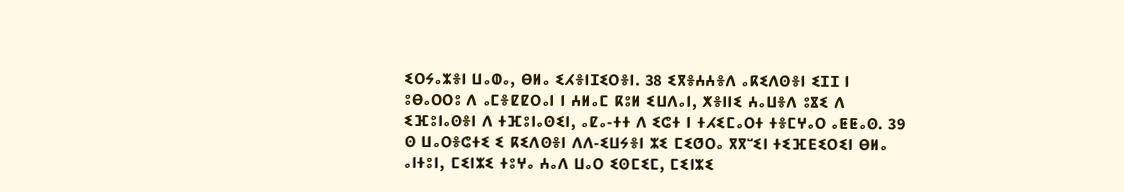ⵉⵔⵢⴰⵣⴻⵏ ⵡⴰⵀⴰ, ⴱⵍⴰ ⵉⵃⴻⵏⵊⵉⵔⴻⵏ. 38 ⵉⴳⴻⵄⵄⴻⴷ ⴰⴽⵉⴷⵙⴻⵏ ⵉⵊⵊ ⵏ ⵓⴱⴰⵔⵔⵓ ⴷ ⴰⵎⴻⵇⵇⵔⴰⵏ ⵏ ⵄⵍⴰⵎ ⴽⵓⵍ ⵉⵡⴷⴰⵏ, ⵅⴻⵏⵏⵉ ⵄⴰⵡⴻⴷ ⵓⴵⵉ ⴷ ⵉⴼⵓⵏⴰⵙⴻⵏ ⴷ ⵜⴼⵓⵏⴰⵙⵉⵏ, ⴰⵇⴰ-ⵜⵜ ⴷ ⵉⵛⵜ ⵏ ⵜⵃⵉⵎⴰⵔⵜ ⵜⴻⵎⵖⴰⵔ ⴰⵟⵟⴰⵙ. 39 ⵙ ⵡⴰⵔⴻⵛⵜⵉ ⵉ ⴽⵉⴷⵙⴻⵏ ⴷⴷ-ⵉⵡⵢⴻⵏ ⵣⵉ ⵎⵉⵚⵔⴰ ⴳⴳⵯⵉⵏ ⵜⵉⴼⴹⵉⵔⵉⵏ ⴱⵍⴰ ⴰⵏⵜⵓⵏ, ⵎⵉⵏⵣⵉ ⵜⵓⵖⴰ ⵄⴰⴷ ⵡⴰⵔ ⵉⵙⵎⵉⵎ, ⵎⵉⵏⵣⵉ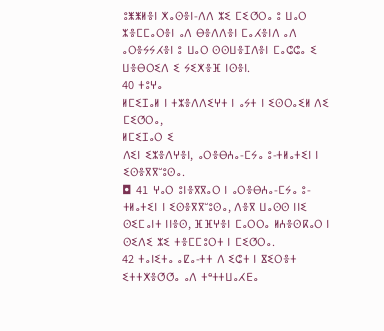ⵓⵥⵥⵍⴻⵏ ⵅⴰⵙⴻⵏ-ⴷⴷ ⵣⵉ ⵎⵉⵚⵔⴰ ⵓ ⵡⴰⵔ ⵣⴻⵎⵎⴰⵔⴻⵏ ⴰⴷ ⴱⴻⴷⴷⴻⵏ ⵎⴰⵃⴻⵏⴷ ⴰⴷ ⴰⵔⴻⵢⵢⵃⴻⵏ ⵓ ⵡⴰⵔ ⵙⵙⵡⴻⵊⴷⴻⵏ ⵎⴰⵛⵛⴰ ⵉ ⵡⴻⴱⵔⵉⴷ ⵉ ⵢⵉⵅⴻⴼ ⵏⵙⴻⵏ.
40 ⵜⵓⵖⴰ
ⵍⵎⵉⵊⴰⵍ ⵏ ⵜⵣⴻⴷⴷⵉⵖⵜ ⵏ ⴰⵢⵜ ⵏ ⵉⵙⵔⴰⵉⵍ ⴷⵉ ⵎⵉⵚⵔⴰ,
ⵍⵎⵉⵊⴰⵔ ⵉ
ⴷⵉⵏ ⵉⵣⴻⴷⵖⴻⵏ, ⴰⵔⴻⴱⵄⴰ-ⵎⵢⴰ ⵓ-ⵜⵍⴰⵜⵉⵏ ⵏ ⵉⵙⴻⴳⴳⵯⵓⵙⴰ.
◘ 41 ⵖⴰⵔ ⵓⵏⴻⴳⴳⴰⵔ ⵏ ⴰⵔⴻⴱⵄⴰ-ⵎⵢⴰ ⵓ-ⵜⵍⴰⵜⵉⵏ ⵏ ⵉⵙⴻⴳⴳⵯⵓⵙⴰ, ⴷⴻⴳ ⵡⴰⵙⵙ ⵏⵏⵉ ⵙⵉⵎⴰⵏⵜ ⵏⵏⴻⵙ, ⴼⴼⵖⴻⵏ ⵎⴰⵔⵔⴰ ⵍⵄⴻⵙⴽⴰⵔ ⵏ ⵙⵉⴷⵉ ⵣⵉ ⵜⴻⵎⵎⵓⵔⵜ ⵏ ⵎⵉⵚⵔⴰ.
42 ⵜⴰⵏⵉⵜⴰ ⴰⵇⴰ-ⵜⵜ ⴷ ⵉⵛⵜ ⵏ ⴵⵉⵔⴻⵜ ⵉⵜⵜⵅⴻⵚⵚⴰ ⴰⴷ ⵜᵉⵜⵜⵡⴰⵃⴹⴰ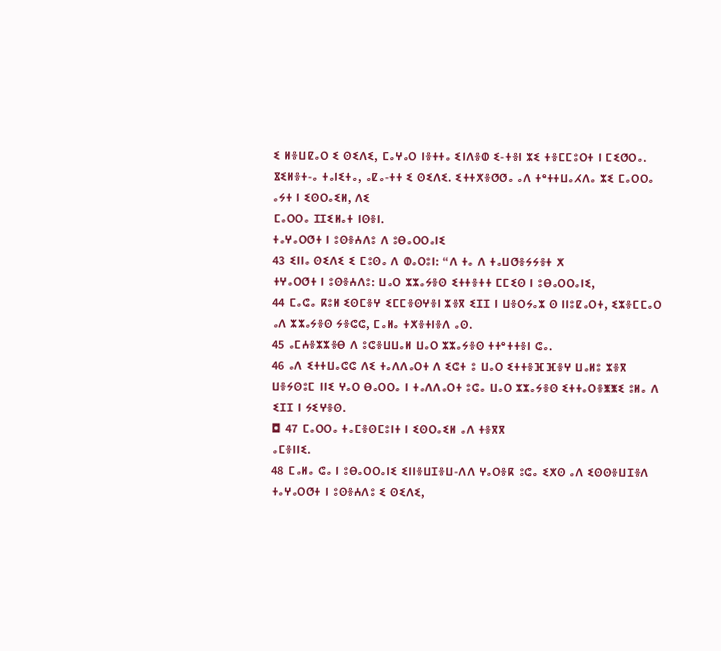ⵉ ⵍⴻⵡⵇⴰⵔ ⵉ ⵙⵉⴷⵉ, ⵎⴰⵖⴰⵔ ⵏⴻⵜⵜⴰ ⵉⵏⴷⴻⵀ ⵉ-ⵜⴻⵏ ⵣⵉ ⵜⴻⵎⵎⵓⵔⵜ ⵏ ⵎⵉⵚⵔⴰ. ⴵⵉⵍⴻⵜ-ⴰ ⵜⴰⵏⵉⵜⴰ, ⴰⵇⴰ-ⵜⵜ ⵉ ⵙⵉⴷⵉ. ⵉⵜⵜⵅⴻⵚⵚⴰ ⴰⴷ ⵜᵉⵜⵜⵡⴰⵃⴷⴰ ⵣⵉ ⵎⴰⵔⵔⴰ ⴰⵢⵜ ⵏ ⵉⵙⵔⴰⵉⵍ, ⴷⵉ
ⵎⴰⵔⵔⴰ ⵊⵊⵉⵍⴰⵜ ⵏⵙⴻⵏ.
ⵜⴰⵖⴰⵔⵚⵜ ⵏ ⵓⵙⴻⵄⴷⵓ ⴷ ⵓⴱⴰⵔⵔⴰⵏⵉ
43 ⵉⵏⵏⴰ ⵙⵉⴷⵉ ⵉ ⵎⵓⵙⴰ ⴷ ⵀⴰⵔⵓⵏ: “ⴷ ⵜⴰ ⴷ ⵜⴰⵡⵚⴻⵢⵢⴻⵜ ⵅ
ⵜⵖⴰⵔⵚⵜ ⵏ ⵓⵙⴻⵄⴷⵓ: ⵡⴰⵔ ⵣⵣⴰⵢⴻⵙ ⵉⵜⵜⴻⵜⵜ ⵎⵎⵉⵙ ⵏ ⵓⴱⴰⵔⵔⴰⵏⵉ,
44 ⵎⴰⵛⴰ ⴽⵓⵍ ⵉⵙⵎⴻⵖ ⵉⵎⵎⴻⵙⵖⴻⵏ ⵣⴻⴳ ⵉⵊⵊ ⵏ ⵡⴻⵔⵢⴰⵣ ⵙ ⵏⵏⵓⵇⴰⵔⵜ, ⵉⵣⴻⵎⵎⴰⵔ ⴰⴷ ⵣⵣⴰⵢⴻⵙ ⵢⴻⵛⵛ, ⵎⴰⵍⴰ ⵜⵅⴻⵜⵏⴻⴷ ⴰⵙ.
45 ⴰⵎⵄⴻⵣⵣⴻⴱ ⴷ ⵓⵛⴻⵡⵡⴰⵍ ⵡⴰⵔ ⵣⵣⴰⵢⴻⵙ ⵜⵜᵉⵜⵜⴻⵏ ⵛⴰ.
46 ⴰⴷ ⵉⵜⵜⵡⴰⵛⵛ ⴷⵉ ⵜⴰⴷⴷⴰⵔⵜ ⴷ ⵉⵛⵜ ⵓ ⵡⴰⵔ ⵉⵜⵜⴻⴼⴼⴻⵖ ⵡⴰⵍⵓ ⵣⴻⴳ ⵡⴻⵢⵙⵓⵎ ⵏⵏⵉ ⵖⴰⵔ ⴱⴰⵔⵔⴰ ⵏ ⵜⴰⴷⴷⴰⵔⵜ ⵓⵛⴰ ⵡⴰⵔ ⵣⵣⴰⵢⴻⵙ ⵉⵜⵜⴰⵔⴻⵥⵥⵉ ⵓⵍⴰ ⴷ ⵉⵊⵊ ⵏ ⵢⵉⵖⴻⵙ.
◘ 47 ⵎⴰⵔⵔⴰ ⵜⴰⵎⴻⵙⵎⵓⵏⵜ ⵏ ⵉⵙⵔⴰⵉⵍ ⴰⴷ ⵜⴻⴳⴳ
ⴰⵎⴻⵏⵏⵉ.
48 ⵎⴰⵍⴰ ⵛⴰ ⵏ ⵓⴱⴰⵔⵔⴰⵏⵉ ⵉⵏⵏⴻⵡⵊⴻⵡ-ⴷⴷ ⵖⴰⵔⴻⴽ ⵓⵛⴰ ⵉⵅⵙ ⴰⴷ ⵉⵙⵙⴻⵡⵊⴻⴷ
ⵜⴰⵖⴰⵔⵚⵜ ⵏ ⵓⵙⴻⵄⴷⵓ ⵉ ⵙⵉⴷⵉ,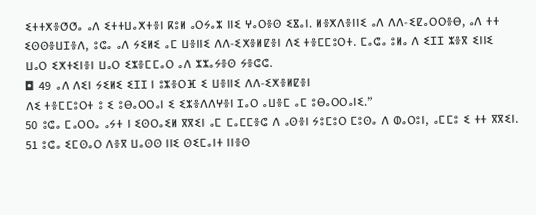ⵉⵜⵜⵅⴻⵚⵚⴰ ⴰⴷ ⵉⵜⵜⵡⴰⵅⵜⴻⵏ ⴽⵓⵍ ⴰⵔⵢⴰⵣ ⵏⵏⵉ ⵖⴰⵔⴻⵙ ⵉⴵⴰⵏ. ⵍⴻⵅⴷⴻⵏⵏⵉ ⴰⴷ ⴷⴷ-ⵉⵇⴰⵔⵔⴻⴱ, ⴰⴷ ⵜⵜ ⵉⵙⵙⴻⵡⵊⴻⴷ, ⵓⵛⴰ ⴰⴷ ⵢⵉⵍⵉ ⴰⵎ ⵡⴻⵏⵏⵉ ⴷⴷ-ⵉⵅⴻⵍⵇⴻⵏ ⴷⵉ ⵜⴻⵎⵎⵓⵔⵜ. ⵎⴰⵛⴰ ⵓⵍⴰ ⴷ ⵉⵊⵊ ⵣⴻⴳ ⵉⵏⵏⵉ ⵡⴰⵔ ⵉⵅⵜⵉⵏⴻⵏ ⵡⴰⵔ ⵉⵣⴻⵎⵎⴰⵔ ⴰⴷ ⵣⵣⴰⵢⴻⵙ ⵢⴻⵛⵛ.
◘ 49 ⴰⴷ ⴷⵉⵏ ⵢⵉⵍⵉ ⵉⵊⵊ ⵏ ⵓⵣⴻⵔⴼ ⵉ ⵡⴻⵏⵏⵉ ⴷⴷ-ⵉⵅⴻⵍⵇⴻⵏ
ⴷⵉ ⵜⴻⵎⵎⵓⵔⵜ ⵓ ⵉ ⵓⴱⴰⵔⵔⴰⵏ ⵉ ⵉⵣⴻⴷⴷⵖⴻⵏ ⵊⴰⵔ ⴰⵡⴻⵎ ⴰⵎ ⵓⴱⴰⵔⵔⴰⵏⵉ.”
50 ⵓⵛⴰ ⵎⴰⵔⵔⴰ ⴰⵢⵜ ⵏ ⵉⵙⵔⴰⵉⵍ ⴳⴳⵉⵏ ⴰⵎ ⵎⴰⵎⵎⴻⵛ ⴷ ⴰⵙⴻⵏ ⵢⵓⵎⵓⵔ ⵎⵓⵙⴰ ⴷ ⵀⴰⵔⵓⵏ, ⴰⵎⵎⵓ ⵉ ⵜⵜ ⴳⴳⵉⵏ.
51 ⵓⵛⴰ ⵉⵎⵙⴰⵔ ⴷⴻⴳ ⵡⴰⵙⵙ ⵏⵏⵉ ⵙⵉⵎⴰⵏⵜ ⵏⵏⴻⵙ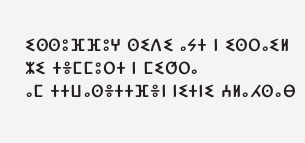ⵉⵙⵙⵓⴼⴼⵓⵖ ⵙⵉⴷⵉ ⴰⵢⵜ ⵏ ⵉⵙⵔⴰⵉⵍ ⵣⵉ ⵜⴻⵎⵎⵓⵔⵜ ⵏ ⵎⵉⵚⵔⴰ
ⴰⵎ ⵜⵜⵡⴰⵙⴻⵜⵜⴼⴻⵏ ⵏⵉⵜⵏⵉ ⵄⵍⴰⵃⵙⴰⴱ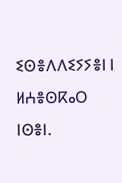ⵉⵙⴻⴷⴷⵉⵢⵢⴻⵏ ⵏ ⵍⵄⴻⵙⴽⴰⵔ ⵏⵙⴻⵏ.